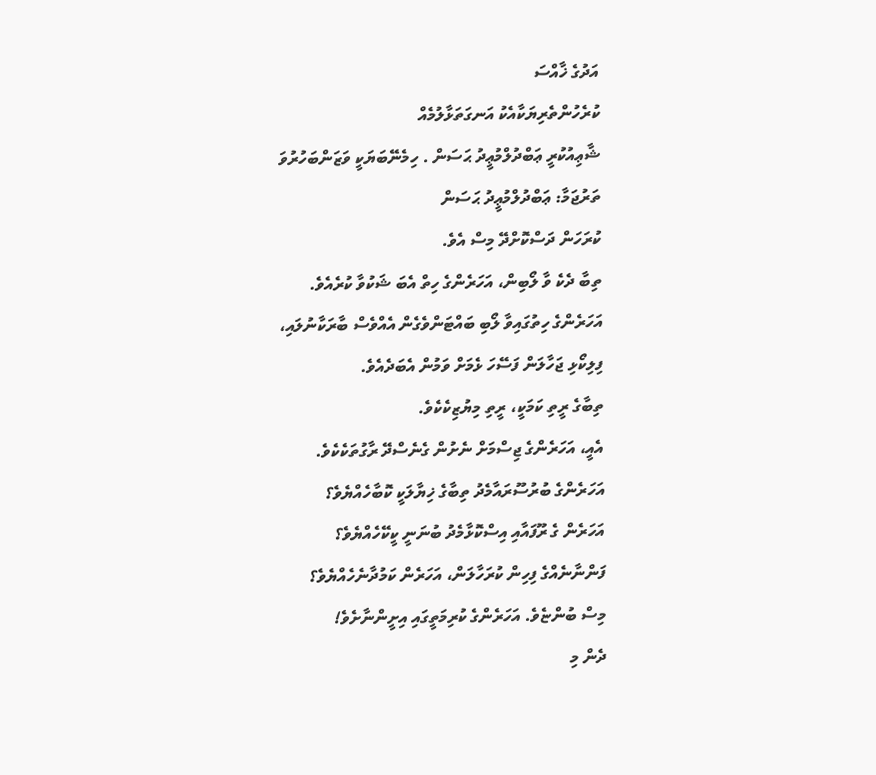އަދުގެ ޚާއްސަ
ކުރެހުންތެރިޔަކާއެކު އަނގަތަޅާލުމެއް
ޝާޢިއުކުރީ ޢަބްދުލްމުޢީދު ޙަސަން . ހިމެނޭބަޔަކީ ވަޒަންބަހުރުވަ
ތަރުޖަމާ: ޢަބްދުލްމުޢީދު ޙަސަން
ކުރަހަން ދަސްކޮށްދޭ މިސް އެވެ.
ތިބާ ދެކެ ވާ ލޯބިން، އަހަރެންގެ ހިތް އެބަ ޝަކުވާ ކުރެއެވެ.
އަހަރެންގެ ހިތުގައިވާ ލޯބި ބައްޓަންވެގެން އެއްވެސް ބާރަކާނުލައި،
ފިލިކޯޅި ޖަހާލަން ފަސޭހަ ޅެމަށް ވަމުން އެބަދެއެވެ.
ތިބާގެ ރީތި ކަމަކީ، ރީތި މިޔުޒިކެކެވެ.
އެއީ، އަހަރެންގެ ޖިސްމަށް ނެށުން ގެނެސްދޭ ރާގުތަކެކެވެ.
އަހަރެންގެ ބުރުސޫރައާމެދު ތިބާގެ ޚިޔާލަކީ ކޮބާހެއްޔެވެ؟
އަހަރެން ގެ ރޫފައާއި އިސްކޮޅާމެދު ބުނަނީ ކީކޭހެއްޔެވެ؟
ފަންނާނެއްގެ ފިހިން ކުރަހާލަން، އަހަރެން ކަމުދާނެހެއްޔެވެ؟
މިސް ބުންޏެވެ. އަހަރެންގެ ކުރިމަތީގައި އިށީންނާށެވެ!
ދެން މި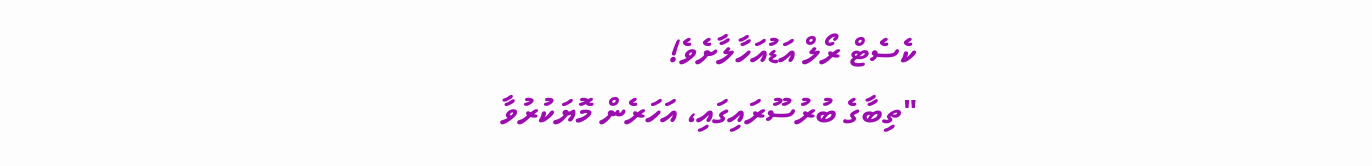ކެސެޓް ރޯލް އަޑުއަހާލާށެވެ!
"ތިބާގެ ބުރުސޫރައިގައި، އަހަރެން މޮޔަކުރުވާ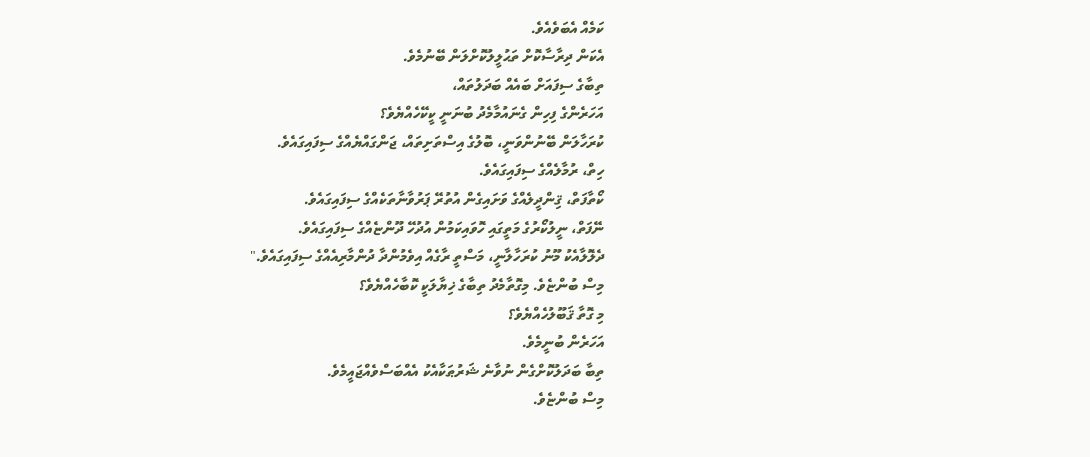ކަމެއް އެބަވެއެވެ.
އެކަން ދިރާސާކޮށް ތަޙުލީލުކޮށްލަން ބޭނުމެވެ.
ތިބާގެ ސިފައަށް ބައެއް ބަދަލުތައް،
އަހަރެންގެ ފިހިން ގެނައުމާމެދު ބުނަނީ ކީކޭހެއްޔެވެ؟
ކުރަހާލަން ބޭނުންވަނީ، ބޮލުގެ އިސްތަށިތައް، ޖަންގައްޔެއްގެ ސިފައިގައެވެ.
ހިތް، ރުމާލެއްގެ ސިފައިގައެވެ.
ކޯތާފަތް، ޤިންދީލެއްގެ ވަށައިގެން އުތުރޭ ޕަރުވާނާތަކެއްގެ ސިފައިގައެވެ.
ނޭފަތް، ނީލުކޯރުގެ މަތީގައި ހޮވައިކަމުން އުދުހޭ ދޫންޏެއްގެ ސިފައިގައެވެ.
ދެލޮލާއެކު މޫނު ކުރަހާލާނީ، މަސްތީ ރާގެއް އިވެމުންދާ ދުންމާރިއެއްގެ ސިފައިގައެވެ."
މިސް ބުންޏެވެ. މިގޮތާމެދު ތިބާގެ ޚިޔާލަކީ ކޮބާހެއްޔެވެ؟
މި ގޮތާ ޤަބޫލުހެއްޔެވެ؟
އަހަރެން ބުނީމެވެ.
ތިބާ ބަދަލުކޮށްގެން ނުވާނެ ޝަރުޠަކާއެކު އެއްބަސްވެއްޖައީމެވެ.
މިސް ބުންޏެވެ.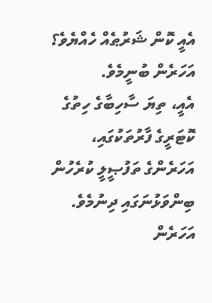އެއީ ކޮން ޝަރުޠެއް ހެއްޔެވެ؟
އަހަރެން ބުނީމެވެ.
އެއީ، ތިޔަ ސާހިބާގެ ހިތުގެ ކޮޓަރީގެ ފާރުތަކުގައި،
އަހަރެންގެ ތަފުޞީލީ ކުރެހުން ބިންވަޅުނަގައި ދިނުމެވެ.
އަހަރެން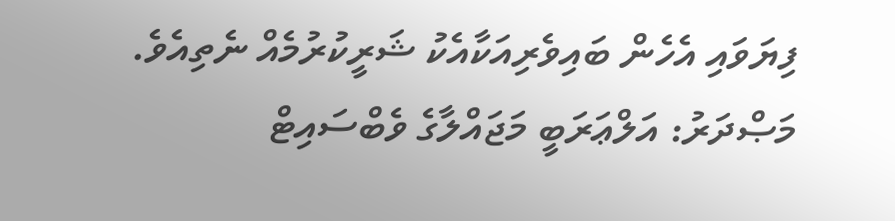ފިޔަވައި އެހެން ބައިވެރިއަކާއެކު ޝަރީކުރުމެއް ނެތިއެވެ.
މަޞްދަރު: އަލްޢަރަބީ މަޖައްލާގެ ވެބްސައިޓް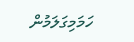ހަމަމިގަލަމުން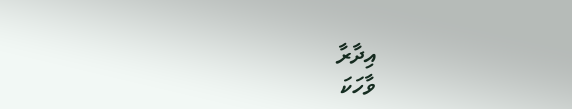އިދާރާ
ވާހަކަ